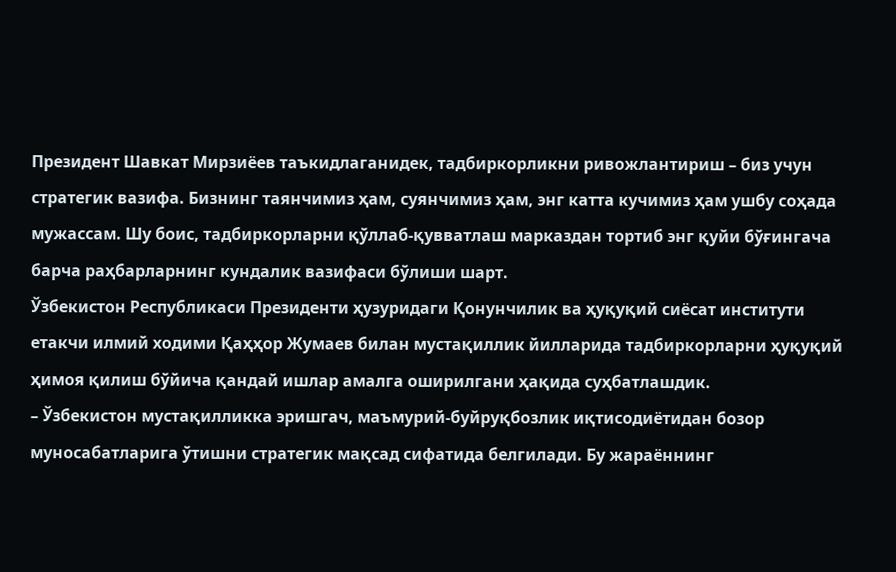Президент Шавкат Мирзиёев таъкидлаганидек, тадбиркорликни ривожлантириш – биз учун стратегик вазифа. Бизнинг таянчимиз ҳам, суянчимиз ҳам, энг катта кучимиз ҳам ушбу соҳада мужассам. Шу боис, тадбиркорларни қўллаб-қувватлаш марказдан тортиб энг қуйи бўғингача барча раҳбарларнинг кундалик вазифаси бўлиши шарт.
Ўзбекистон Республикаси Президенти ҳузуридаги Қонунчилик ва ҳуқуқий сиёсат институти етакчи илмий ходими Қаҳҳор Жумаев билан мустақиллик йилларида тадбиркорларни ҳуқуқий ҳимоя қилиш бўйича қандай ишлар амалга оширилгани ҳақида суҳбатлашдик.
– Ўзбекистон мустақилликка эришгач, маъмурий-буйруқбозлик иқтисодиётидан бозор муносабатларига ўтишни стратегик мақсад сифатида белгилади. Бу жараённинг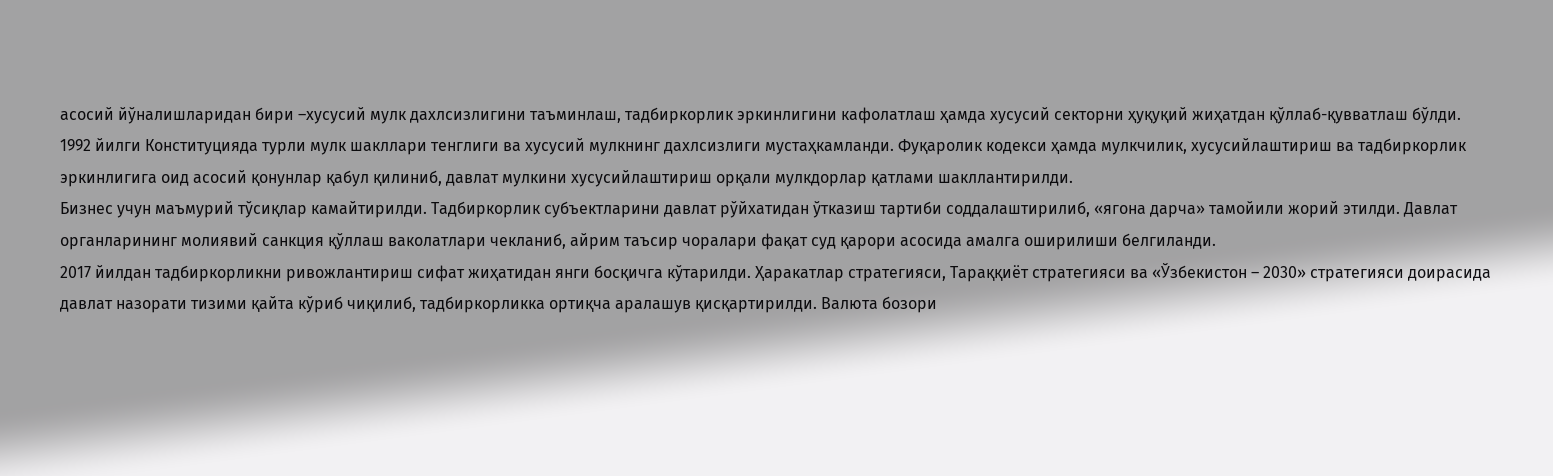асосий йўналишларидан бири –хусусий мулк дахлсизлигини таъминлаш, тадбиркорлик эркинлигини кафолатлаш ҳамда хусусий секторни ҳуқуқий жиҳатдан қўллаб-қувватлаш бўлди.
1992 йилги Конституцияда турли мулк шакллари тенглиги ва хусусий мулкнинг дахлсизлиги мустаҳкамланди. Фуқаролик кодекси ҳамда мулкчилик, хусусийлаштириш ва тадбиркорлик эркинлигига оид асосий қонунлар қабул қилиниб, давлат мулкини хусусийлаштириш орқали мулкдорлар қатлами шакллантирилди.
Бизнес учун маъмурий тўсиқлар камайтирилди. Тадбиркорлик субъектларини давлат рўйхатидан ўтказиш тартиби соддалаштирилиб, «ягона дарча» тамойили жорий этилди. Давлат органларининг молиявий санкция қўллаш ваколатлари чекланиб, айрим таъсир чоралари фақат суд қарори асосида амалга оширилиши белгиланди.
2017 йилдан тадбиркорликни ривожлантириш сифат жиҳатидан янги босқичга кўтарилди. Ҳаракатлар стратегияси, Тараққиёт стратегияси ва «Ўзбекистон – 2030» стратегияси доирасида давлат назорати тизими қайта кўриб чиқилиб, тадбиркорликка ортиқча аралашув қисқартирилди. Валюта бозори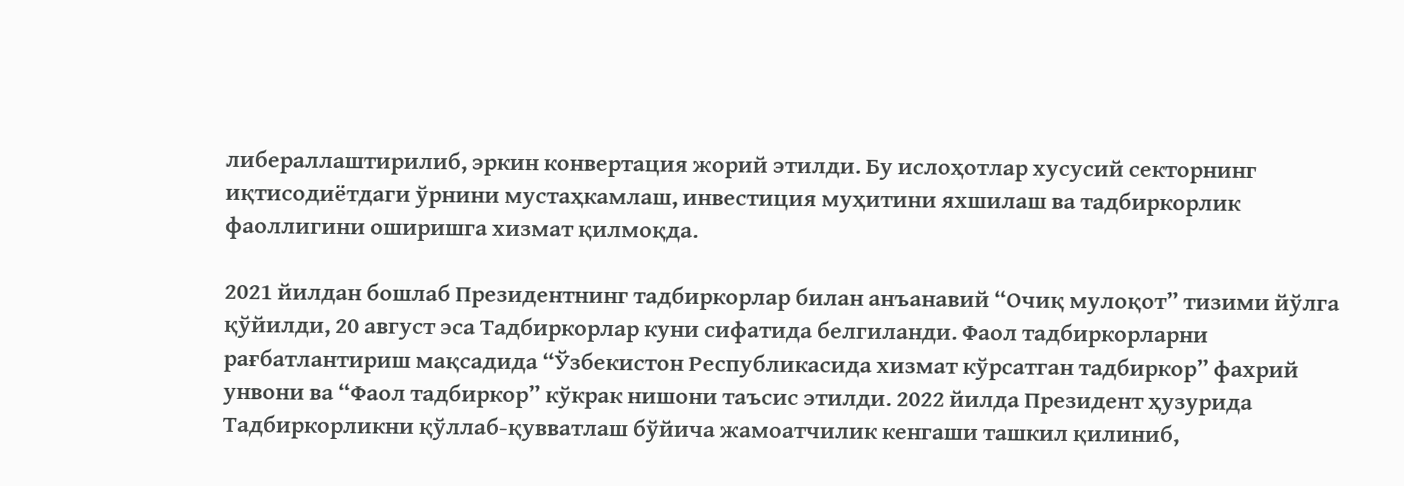либераллаштирилиб, эркин конвертация жорий этилди. Бу ислоҳотлар хусусий секторнинг иқтисодиётдаги ўрнини мустаҳкамлаш, инвестиция муҳитини яхшилаш ва тадбиркорлик фаоллигини оширишга хизмат қилмоқда.

2021 йилдан бошлаб Президентнинг тадбиркорлар билан анъанавий “Очиқ мулоқот” тизими йўлга қўйилди, 20 август эса Тадбиркорлар куни сифатида белгиланди. Фаол тадбиркорларни рағбатлантириш мақсадида “Ўзбекистон Республикасида хизмат кўрсатган тадбиркор” фахрий унвони ва “Фаол тадбиркор” кўкрак нишони таъсис этилди. 2022 йилда Президент ҳузурида Тадбиркорликни қўллаб-қувватлаш бўйича жамоатчилик кенгаши ташкил қилиниб,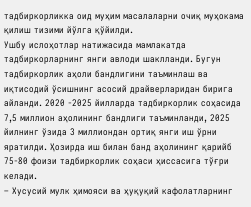тадбиркорликка оид муҳим масалаларни очиқ муҳокама қилиш тизими йўлга қўйилди.
Ушбу ислоҳотлар натижасида мамлакатда тадбиркорларнинг янги авлоди шаклланди. Бугун тадбиркорлик аҳоли бандлигини таъминлаш ва иқтисодий ўсишнинг асосий драйверларидан бирига айланди. 2020 -2025 йилларда тадбиркорлик соҳасида 7,5 миллион аҳолининг бандлиги таъминланди, 2025 йилнинг ўзида 3 миллиондан ортиқ янги иш ўрни яратилди. Ҳозирда иш билан банд аҳолининг қарийб 75-80 фоизи тадбиркорлик соҳаси ҳиссасига тўғри келади.
– Хусусий мулк ҳимояси ва ҳуқуқий кафолатларнинг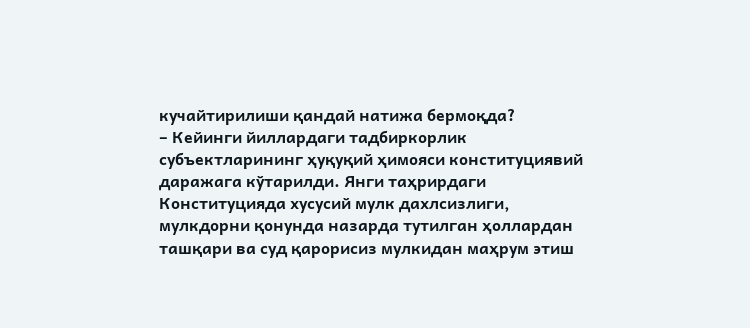кучайтирилиши қандай натижа бермоқда?
– Кейинги йиллардаги тадбиркорлик субъектларининг ҳуқуқий ҳимояси конституциявий даражага кўтарилди. Янги таҳрирдаги Конституцияда хусусий мулк дахлсизлиги, мулкдорни қонунда назарда тутилган ҳоллардан ташқари ва суд қарорисиз мулкидан маҳрум этиш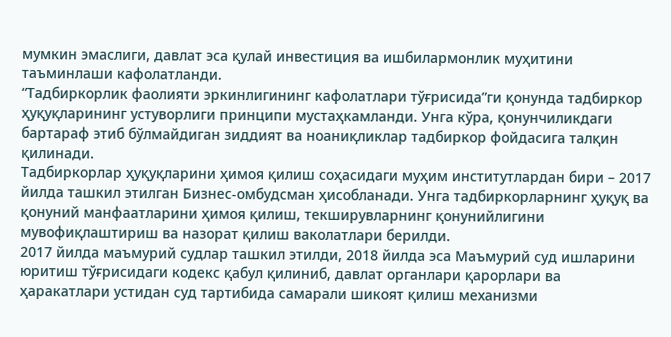мумкин эмаслиги, давлат эса қулай инвестиция ва ишбилармонлик муҳитини таъминлаши кафолатланди.
“Тадбиркорлик фаолияти эркинлигининг кафолатлари тўғрисида”ги қонунда тадбиркор ҳуқуқларининг устуворлиги принципи мустаҳкамланди. Унга кўра, қонунчиликдаги бартараф этиб бўлмайдиган зиддият ва ноаниқликлар тадбиркор фойдасига талқин қилинади.
Тадбиркорлар ҳуқуқларини ҳимоя қилиш соҳасидаги муҳим институтлардан бири – 2017 йилда ташкил этилган Бизнес-омбудсман ҳисобланади. Унга тадбиркорларнинг ҳуқуқ ва қонуний манфаатларини ҳимоя қилиш, текширувларнинг қонунийлигини мувофиқлаштириш ва назорат қилиш ваколатлари берилди.
2017 йилда маъмурий судлар ташкил этилди, 2018 йилда эса Маъмурий суд ишларини юритиш тўғрисидаги кодекс қабул қилиниб, давлат органлари қарорлари ва ҳаракатлари устидан суд тартибида самарали шикоят қилиш механизми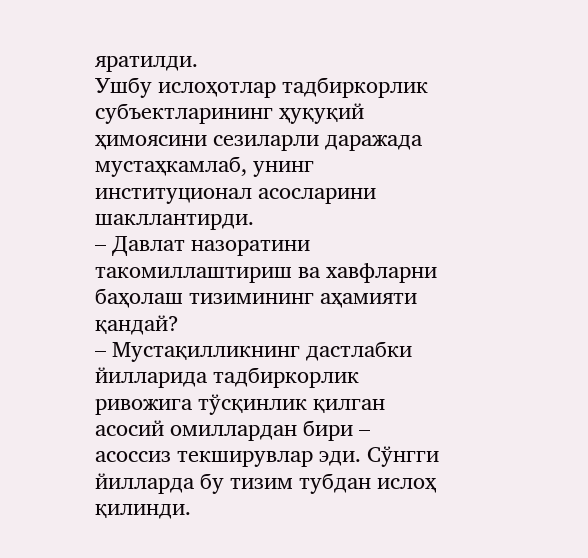яратилди.
Ушбу ислоҳотлар тадбиркорлик субъектларининг ҳуқуқий ҳимоясини сезиларли даражада мустаҳкамлаб, унинг институционал асосларини шакллантирди.
– Давлат назоратини такомиллаштириш ва хавфларни баҳолаш тизимининг аҳамияти қандай?
– Мустақилликнинг дастлабки йилларида тадбиркорлик ривожига тўсқинлик қилган асосий омиллардан бири – асоссиз текширувлар эди. Сўнгги йилларда бу тизим тубдан ислоҳ қилинди.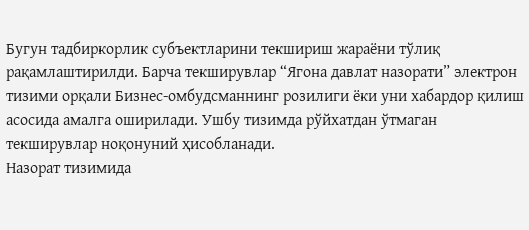Бугун тадбиркорлик субъектларини текшириш жараёни тўлиқ рақамлаштирилди. Барча текширувлар “Ягона давлат назорати” электрон тизими орқали Бизнес-омбудсманнинг розилиги ёки уни хабардор қилиш асосида амалга оширилади. Ушбу тизимда рўйхатдан ўтмаган текширувлар ноқонуний ҳисобланади.
Назорат тизимида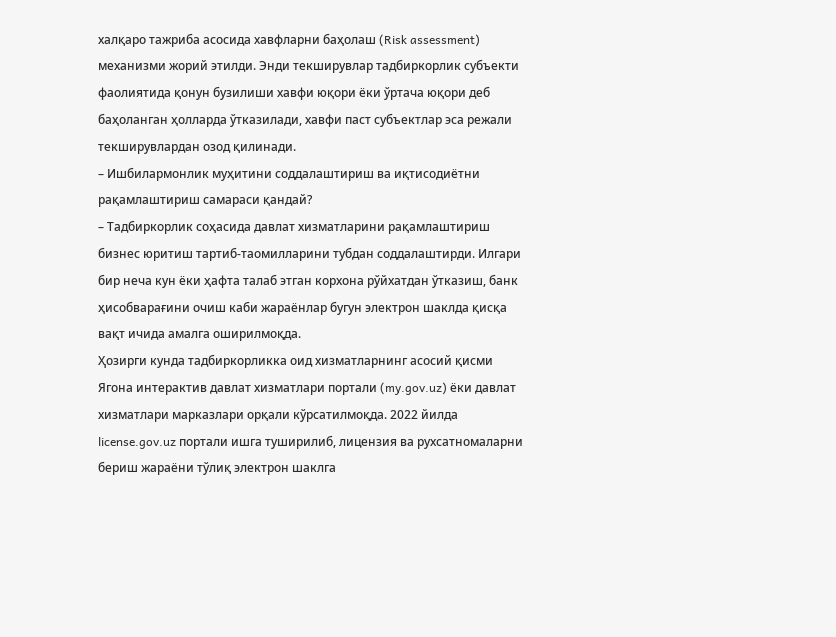халқаро тажриба асосида хавфларни баҳолаш (Risk assessment) механизми жорий этилди. Энди текширувлар тадбиркорлик субъекти фаолиятида қонун бузилиши хавфи юқори ёки ўртача юқори деб баҳоланган ҳолларда ўтказилади, хавфи паст субъектлар эса режали текширувлардан озод қилинади.
– Ишбилармонлик муҳитини соддалаштириш ва иқтисодиётни рақамлаштириш самараси қандай?
– Тадбиркорлик соҳасида давлат хизматларини рақамлаштириш бизнес юритиш тартиб-таомилларини тубдан соддалаштирди. Илгари бир неча кун ёки ҳафта талаб этган корхона рўйхатдан ўтказиш, банк ҳисобварағини очиш каби жараёнлар бугун электрон шаклда қисқа вақт ичида амалга оширилмоқда.
Ҳозирги кунда тадбиркорликка оид хизматларнинг асосий қисми Ягона интерактив давлат хизматлари портали (my.gov.uz) ёки давлат хизматлари марказлари орқали кўрсатилмоқда. 2022 йилда license.gov.uz портали ишга туширилиб, лицензия ва рухсатномаларни бериш жараёни тўлиқ электрон шаклга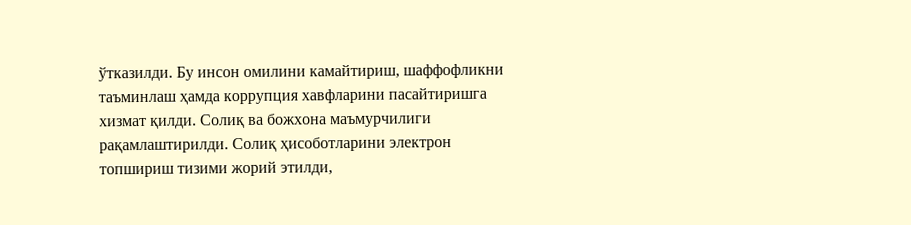ўтказилди. Бу инсон омилини камайтириш, шаффофликни таъминлаш ҳамда коррупция хавфларини пасайтиришга хизмат қилди. Солиқ ва божхона маъмурчилиги рақамлаштирилди. Солиқ ҳисоботларини электрон топшириш тизими жорий этилди,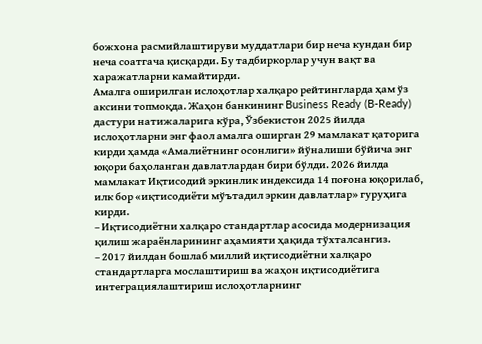божхона расмийлаштируви муддатлари бир неча кундан бир неча соатгача қисқарди. Бу тадбиркорлар учун вақт ва харажатларни камайтирди.
Амалга оширилган ислоҳотлар халқаро рейтингларда ҳам ўз аксини топмоқда. Жаҳон банкининг Business Ready (B-Ready) дастури натижаларига кўра, Ўзбекистон 2025 йилда ислоҳотларни энг фаол амалга оширган 29 мамлакат қаторига кирди ҳамда «Амалиётнинг осонлиги» йўналиши бўйича энг юқори баҳоланган давлатлардан бири бўлди. 2026 йилда мамлакат Иқтисодий эркинлик индексида 14 поғона юқорилаб, илк бор «иқтисодиёти мўътадил эркин давлатлар» гуруҳига кирди.
– Иқтисодиётни халқаро стандартлар асосида модернизация қилиш жараёнларининг аҳамияти ҳақида тўхталсангиз.
– 2017 йилдан бошлаб миллий иқтисодиётни халқаро стандартларга мослаштириш ва жаҳон иқтисодиётига интеграциялаштириш ислоҳотларнинг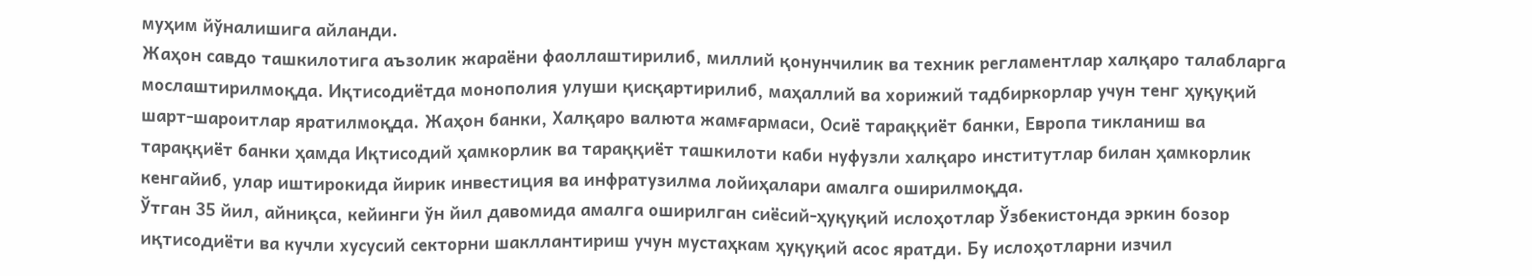муҳим йўналишига айланди.
Жаҳон савдо ташкилотига аъзолик жараёни фаоллаштирилиб, миллий қонунчилик ва техник регламентлар халқаро талабларга мослаштирилмоқда. Иқтисодиётда монополия улуши қисқартирилиб, маҳаллий ва хорижий тадбиркорлар учун тенг ҳуқуқий шарт-шароитлар яратилмоқда. Жаҳон банки, Халқаро валюта жамғармаси, Осиё тараққиёт банки, Европа тикланиш ва тараққиёт банки ҳамда Иқтисодий ҳамкорлик ва тараққиёт ташкилоти каби нуфузли халқаро институтлар билан ҳамкорлик кенгайиб, улар иштирокида йирик инвестиция ва инфратузилма лойиҳалари амалга оширилмоқда.
Ўтган 35 йил, айниқса, кейинги ўн йил давомида амалга оширилган сиёсий-ҳуқуқий ислоҳотлар Ўзбекистонда эркин бозор иқтисодиёти ва кучли хусусий секторни шакллантириш учун мустаҳкам ҳуқуқий асос яратди. Бу ислоҳотларни изчил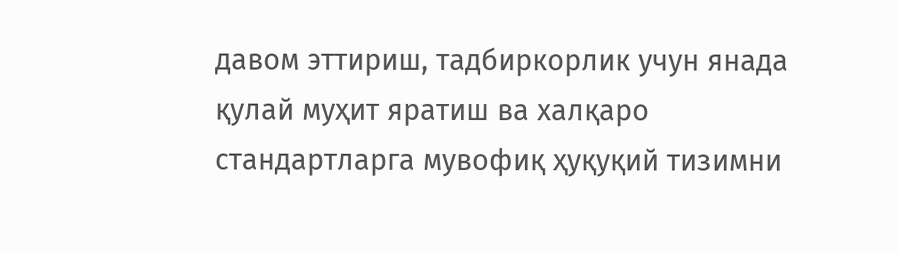давом эттириш, тадбиркорлик учун янада қулай муҳит яратиш ва халқаро стандартларга мувофиқ ҳуқуқий тизимни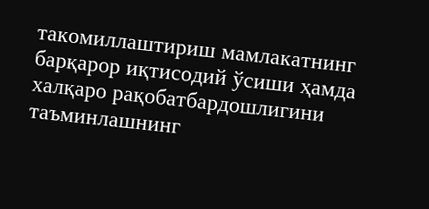такомиллаштириш мамлакатнинг барқарор иқтисодий ўсиши ҳамда халқаро рақобатбардошлигини таъминлашнинг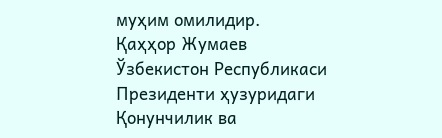муҳим омилидир.
Қаҳҳор Жумаев
Ўзбекистон Республикаси
Президенти ҳузуридаги Қонунчилик ва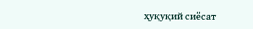ҳуқуқий сиёсат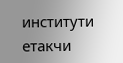институти етакчи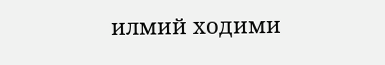илмий ходими